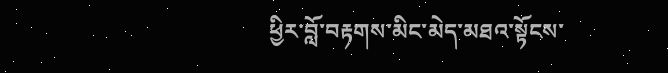ཕྱིར་བློ་བརྟགས་མིང་མེད་མཐའ་སྟོངས་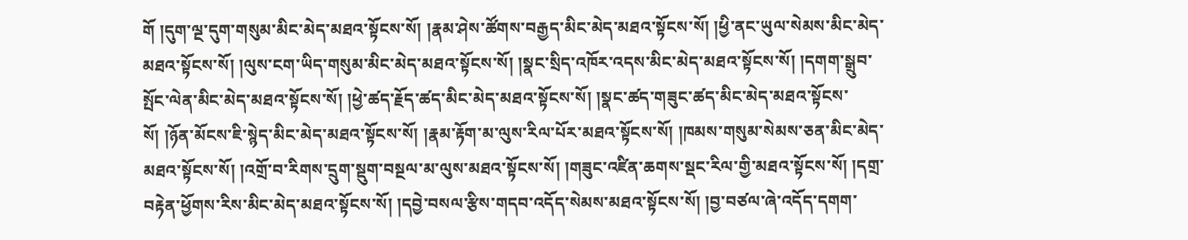གོ །དུག་ལྔ་དུག་གསུམ་མིང་མེད་མཐའ་སྟོངས་སོ། །རྣམ་ཤེས་ཚོགས་བརྒྱད་མིང་མེད་མཐའ་སྟོངས་སོ། །ཕྱི་ནང་ཡུལ་སེམས་མིང་མེད་མཐའ་སྟོངས་སོ། །ལུས་ངག་ཡིད་གསུམ་མིང་མེད་མཐའ་སྟོངས་སོ། །སྣང་སྲིད་འཁོར་འདས་མིང་མེད་མཐའ་སྟོངས་སོ། །དགག་སྒྲུབ་སྤོང་ལེན་མིང་མེད་མཐའ་སྟོངས་སོ། །ཕྱེ་ཚད་རྗོད་ཚད་མིང་མེད་མཐའ་སྟོངས་སོ། །སྣང་ཚད་གཟུང་ཚད་མིང་མེད་མཐའ་སྟོངས་སོ། །ཉོན་མོངས་ཇི་སྙེད་མིང་མེད་མཐའ་སྟོངས་སོ། །རྣམ་རྟོག་མ་ལུས་རིལ་པོར་མཐའ་སྟོངས་སོ། །ཁམས་གསུམ་སེམས་ཅན་མིང་མེད་མཐའ་སྟོངས་སོ། །འགྲོ་བ་རིགས་དྲུག་སྡུག་བསྔལ་མ་ལུས་མཐའ་སྟོངས་སོ། །གཟུང་འཛིན་ཆགས་སྡང་རིལ་གྱི་མཐའ་སྟོངས་སོ། །དགྲ་བརྟེན་ཕྱོགས་རིས་མིང་མེད་མཐའ་སྟོངས་སོ། །དབྱེ་བསལ་རྩིས་གདབ་འདོད་སེམས་མཐའ་སྟོངས་སོ། །བྱ་བཙལ་ཞེ་འདོད་དགག་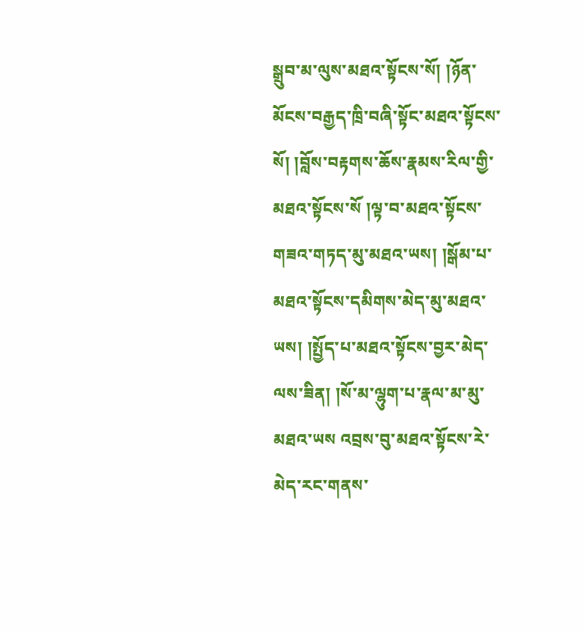སྒྲུབ་མ་ལུས་མཐའ་སྟོངས་སོ། །ཉོན་མོངས་བརྒྱད་ཁྲི་བཞི་སྟོང་མཐའ་སྟོངས་སོ། །བློས་བརྟགས་ཆོས་རྣམས་རིལ་གྱི་མཐའ་སྟོངས་སོ །ལྟ་བ་མཐའ་སྟོངས་གཟའ་གཏད་མུ་མཐའ་ཡས། །སྒོམ་པ་མཐའ་སྟོངས་དམིགས་མེད་མུ་མཐའ་ཡས། །སྤྱོད་པ་མཐའ་སྟོངས་བྱར་མེད་ལས་ཟིན། །སོ་མ་ལྷུག་པ་རྣལ་མ་མུ་མཐའ་ཡས འབྲས་བུ་མཐའ་སྟོངས་རེ་མེད་རང་གནས་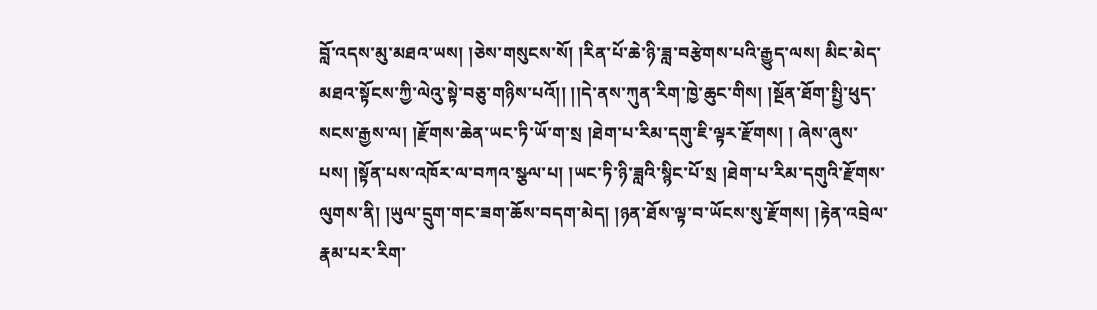བློ་འདས་མུ་མཐའ་ཡས། །ཅེས་གསུངས་སོ། །རིན་པོ་ཆེ་ཉི་ཟླ་བརྩེགས་པའི་རྒྱུད་ལས། མིང་མེད་མཐའ་སྟོངས་ཀྱི་ལེའུ་སྟེ་བཅུ་གཉིས་པའོ།། །།དེ་ནས་ཀུན་རིག་ཁྱེ་ཆུང་གིས། །སྔོན་ཐོག་སྤྱི་ཕུད་སངས་རྒྱས་ལ། །རྫོགས་ཆེན་ཡང་ཏི་ཡོ་ག་སྲ །ཐེག་པ་རིམ་དགུ་ཇི་ལྟར་རྫོགས། ། ཞེས་ཞུས་པས། །སྟོན་པས་འཁོར་ལ་བཀའ་སྩལ་པ། །ཡང་ཏི་ཉི་ཟླའི་སྙིང་པོ་སྲ །ཐེག་པ་རིམ་དགུའི་རྫོགས་ལུགས་ནི། །ཡུལ་དྲུག་གང་ཟག་ཆོས་བདག་མེད། །ཉན་ཐོས་ལྟ་བ་ཡོངས་སུ་རྫོགས། །རྟེན་འབྲེལ་རྣམ་པར་རིག་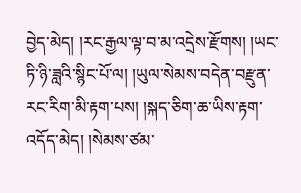བྱེད་མེད། །རང་རྒྱལ་ལྟ་བ་མ་འདྲེས་རྫོགས། །ཡང་ཏི་ཉི་ཟླའི་སྙིང་པོ་ལ། །ཡུལ་སེམས་བདེན་བརྫུན་རང་རིག་མི་རྟག་པས། །སྐད་ཅིག་ཆ་ཡིས་རྟག་འདོད་མེད། །སེམས་ཙམ་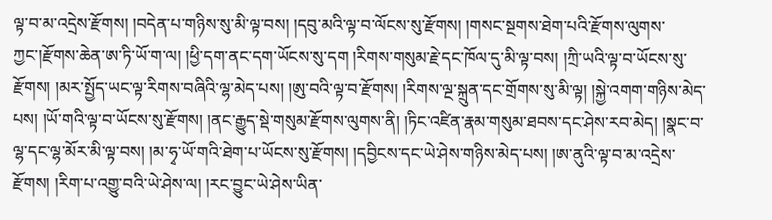ལྟ་བ་མ་འདྲེས་རྫོགས། །བདེན་པ་གཉིས་སུ་མི་ལྟ་བས། །དབུ་མའི་ལྟ་བ་ལོངས་སུ་རྫོགས། །གསང་སྔགས་ཐེག་པའི་རྫོགས་ལུགས་ཀྱང་།རྫོགས་ཆེན་ཨ་ཏི་ཡོ་ག་ལ། །ཕྱི་དག་ནང་དག་ཡོངས་སུ་དག །རིགས་གསུམ་རྗེ་དང་ཁོལ་དུ་མི་ལྟ་བས། །ཀྲི་ཡའི་ལྟ་བ་ཡོངས་སུ་རྫོགས། །མར་སྤྱོད་ཡང་ལྟ་རིགས་བཞིའི་ལྷ་མེད་པས། །ཨུ་བའི་ལྟ་བ་རྫོགས། །རིགས་ལྔ་སྐྲུན་དང་གྲོགས་སུ་མི་ལྟ། །སྐྱེ་འགག་གཉིས་མེད་པས། །ཡོ་གའི་ལྟ་བ་ཡོངས་སུ་རྫོགས། །ནང་རྒྱུད་སྡེ་གསུམ་རྫོགས་ལུགས་ནི། །ཏིང་འཛིན་རྣམ་གསུམ་ཐབས་དང་ཤེས་རབ་མེད། །སྣང་བ་ལྷ་དང་ལྷ་མོར་མི་ལྟ་བས། །མ་ཧྭ་ཡོ་གའི་ཐེག་པ་ཡོངས་སུ་རྫོགས། །དབྱིངས་དང་ཡེ་ཤེས་གཉིས་མེད་པས། །ཨ་ནུའི་ལྟ་བ་མ་འདྲེས་རྫོགས། །རིག་པ་འགྱུ་བའི་ཡེ་ཤེས་ལ། །རང་བྱུང་ཡེ་ཤེས་ཡིན་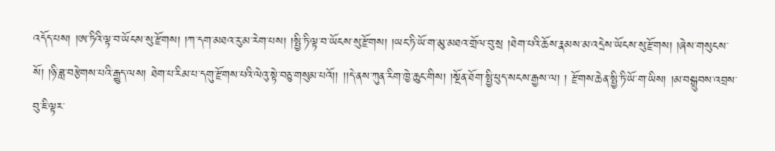འདོད་པས། །ཨ་ཏིའི་ལྟ་བ་ཡོངས་སུ་རྫོགས། །ཀ་དག་མཐའ་རུ་མ་རེག་པས། །སྤྱི་ཏི་ལྟ་བ་ཡོངས་སུ་རྫོགས། །ཡང་ཏི་ཡོ་ག་མུ་མཐའ་གྲོལ་བུ་སྲ །ཐེག་པའི་ཆོས་རྣམས་མ་འདྲེས་ཡོངས་སུ་རྫོགས། །ཞེས་གསུངས་སོ། །ཉི་ཟླ་བརྩེགས་པའི་རྒྱུད་ལས། ཐེག་པ་རིམ་པ་དགུ་རྫོགས་པའི་ལེའུ་སྟེ་བཅུ་གསུམ་པའོ།། །།དེ་ནས་ཀུན་རིག་ཁྱེ་ཆུང་གིས། །སྔོན་ཐོག་སྤྱི་ཕུད་སངས་རྒྱས་ལ། ། རྫོགས་ཆེན་སྤྱི་ཏི་ཡོ་ག་ཡིས། །མ་བསྒྲུབས་འབྲས་བུ་ཇི་ལྟར་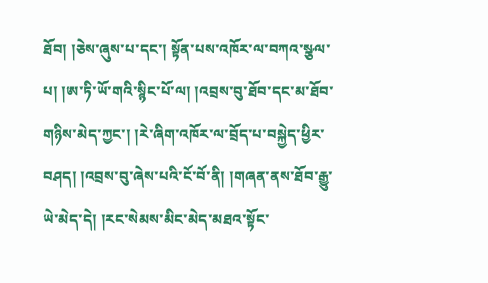ཐོབ། །ཅེས་ཞུས་པ་དང་། སྟོན་པས་འཁོར་ལ་བཀའ་སྩལ་པ། །ཨ་ཏི་ཡོ་གའི་སྙིང་པོ་ལ། །འབྲས་བུ་ཐོབ་དང་མ་ཐོབ་གཉིས་མེད་ཀྱང་། །རེ་ཞིག་འཁོར་ལ་བྲོད་པ་བསྐྱེད་ཕྱིར་བཤད། །འབྲས་བུ་ཞེས་པའི་ངོ་བོ་ནི། །གཞན་ནས་ཐོབ་རྒྱུ་ཡེ་མེད་དེ། །རང་སེམས་མིང་མེད་མཐའ་སྟོང་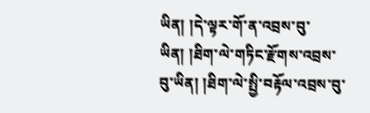ཡིན། །དེ་ལྟར་གོ་ན་འབྲས་བུ་ཡིན། །ཐིག་ལེ་གཏིང་རྫོགས་འབྲས་བུ་ཡིན། །ཐིག་ལེ་སྤྱི་བརྟོལ་འབྲས་བུ་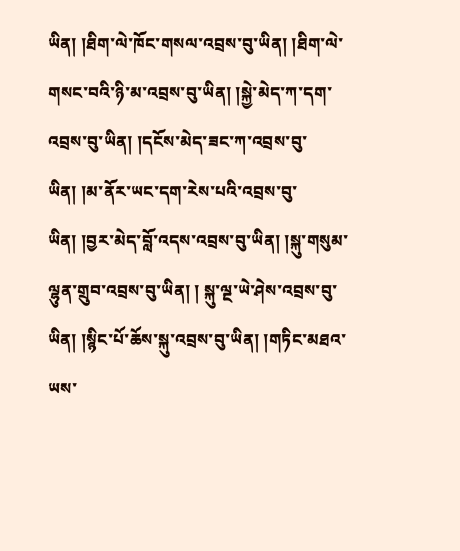ཡིན། །ཐིག་ལེ་ཁོང་གསལ་འབྲས་བུ་ཡིན། །ཐིག་ལེ་གསང་བའི་ཉི་མ་འབྲས་བུ་ཡིན། །སྐྱེ་མེད་ཀ་དག་འབྲས་བུ་ཡིན། །དངོས་མེད་ཟང་ཀ་འབྲས་བུ་ཡིན། །མ་ནོར་ཡང་དག་རེས་པའི་འབྲས་བུ་ཡིན། །བྱར་མེད་བློ་འདས་འབྲས་བུ་ཡིན། །སྐུ་གསུམ་ལྷུན་གྲུབ་འབྲས་བུ་ཡིན། ། སྐུ་ལྔ་ཡེ་ཤེས་འབྲས་བུ་ཡིན། །སྙིང་པོ་ཆོས་སྐུ་འབྲས་བུ་ཡིན། །གཏིང་མཐའ་ཡས་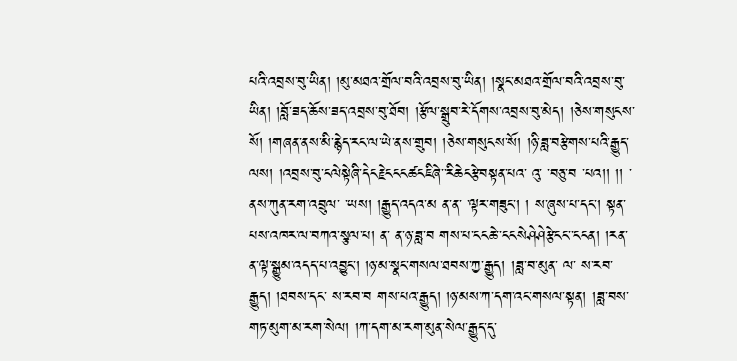པའི་འབྲས་བུ་ཡིན། །མུ་མཐའ་གྲོལ་བའི་འབྲས་བུ་ཡིན། །སྣང་མཐའ་གྲོལ་བའི་འབྲས་བུ་ཡིན། །བློ་ཟད་ཆོས་ཟད་འབྲས་བུ་ཐོབ། །རྩོལ་སྒྲུབ་རེ་དོགས་འབྲས་བུ་མེད། །ཅེས་གསུངས་སོ། །གཞན་ནས་མི་རྙེད་རང་ལ་ཡེ་ནས་གྲུབ། །ཅེས་གསུངས་སོ། །ཉི་ཟླ་བརྩེགས་པའི་རྒྱུད་ལས། །འབྲས་བུ་ངལེསྟེཞི་དེངརྗེངངངཚངཇིཞེ་་རིཆེངརྩེབསྟན་པའ་ འུ་ ་བཅུ་བ ་པའ།། །། ་ནས་ཀུན་རག་འབྲུལ་ ་ཡས། །རྒྱུད་འདའ་མ ན་ན་ ་ལྟར་གཟུང་། ། ས་ཞུས་པ་དང་། སྟན་པས་འཁར་ལ་བཀའ་སྩལ་པ། ན་ ན་ཉ་ཟླ་བ གས་པ་ངངཆེ་་ངངསེཤེཤེརྩེངང་་ངངན། །རན་ ན་ལྟ་སྒྱུམ་འདད་པ་འབྱུང་། །ཉ་མ་སྣང་གསལ་ཐབས་ཀྱ་རྒྱུད། །ཟླ་བ་མུན་ ལ་ ས་རབ་རྒྱུད། །ཐབས་དང་ ས་རབ་བ གས་པའ་རྒྱུད། །ཉ་མས་ཀ་དག་འང་གསལ་སྟན། །ཟླ་བས་གཏ་མུག་མ་རག་སེལ། །ཀ་དག་མ་རག་མུན་སེལ་རྒྱུད་དུ་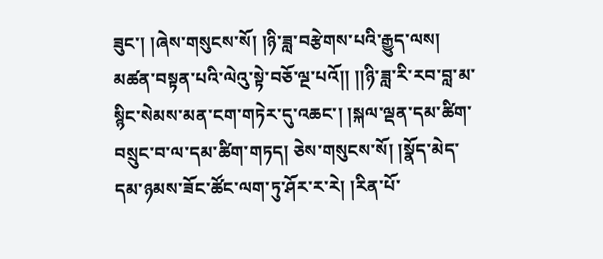ཟུང་། །ཞེས་གསུངས་སོ། །ཉི་ཟླ་བརྩེགས་པའི་རྒྱུད་ལས། མཚན་བསྟན་པའི་ལེའུ་སྟེ་བཅོ་ལྔ་པའོ།། །།ཉི་ཟླ་རི་རབ་བླ་མ་སྙིང་སེམས་མན་ངག་གཏེར་དུ་འཆང་། །སྐལ་ལྡན་དམ་ཚིག་བསྲུང་བ་ལ་དམ་ཚིག་གཏད། ཅེས་གསུངས་སོ། །སྣོད་མེད་དམ་ཉམས་ཟོང་ཚོང་ལག་ཏུ་ཤོར་ར་རེ། །རིན་པོ་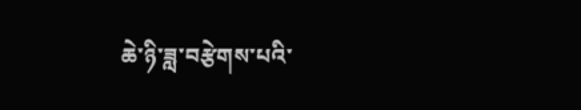ཆེ་ཉི་ཟླ་བརྩེགས་པའི་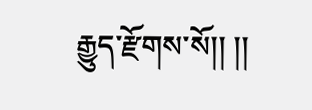རྒྱུད་རྫོགས་སོ།། །།